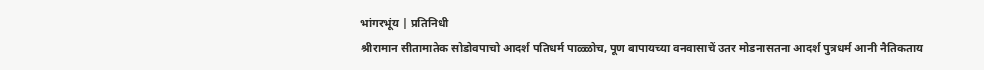भांगरभूंय | प्रतिनिधी
श्रीरामान सीतामातेक सोडोवपाचो आदर्श पतिधर्म पाळ्ळोच, पूण बापायच्या वनवासाचें उतर मोडनासतना आदर्श पुत्रधर्म आनी नैतिकताय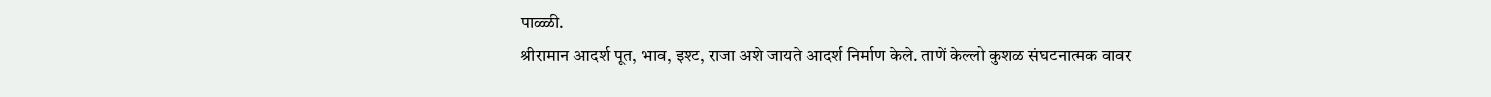पाळ्ळी.
श्रीरामान आदर्श पूत, भाव, इश्ट, राजा अशे जायते आदर्श निर्माण केले. ताणें केल्लो कुशळ संघटनात्मक वावर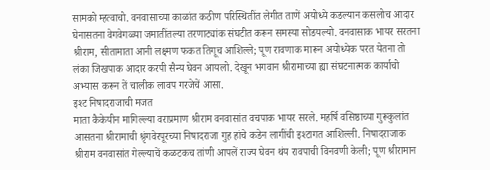सामको म्हत्वाचो. वनवासाच्या काळांत कठीण परिस्थितींत लेगीत ताणें अयोध्ये कडल्यान कसलोच आदार घेनासतना वेगवेगळ्या जमातींतल्या तरणाट्यांक संघटीत करून समस्या सोडयल्यो. वनवासाक भायर सरतना श्रीराम, सीतामाता आनी लक्ष्मण फकत तिगूच आशिल्ले; पूण रावणाक मारून अयोध्येक परत येतना तो लंका जिखपाक आदार करपी सैन्य घेवन आयलो. देखून भगवान श्रीरामाच्या ह्या संघटनात्मक कार्याचो अभ्यास करून तें चालीक लावप गरजेचें आसा.
इश्ट निषादराजाची मजत
माता कैकेयीन मागिल्ल्या वराप्रमाण श्रीराम वनवासांत वचपाक भायर सरले. महर्षि वसिष्ठाच्या गुरूकुलांत आसतना श्रीरामाची श्रृंगवेरपूरच्या निषादराजा गुह हांचे कडेन लागींची इश्टागत आशिल्ली. निषादराजाक श्रीराम वनवासांत गेल्ल्याचें कळटकच तांणी आपलें राज्य घेवन थंय रावपाची विनवणी केली; पूण श्रीरामान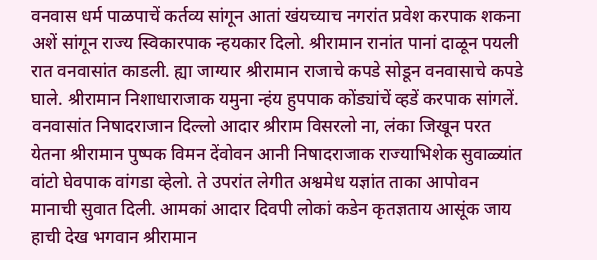वनवास धर्म पाळपाचें कर्तव्य सांगून आतां खंयच्याच नगरांत प्रवेश करपाक शकना अशें सांगून राज्य स्विकारपाक न्हयकार दिलो. श्रीरामान रानांत पानां दाळून पयली रात वनवासांत काडली. ह्या जाग्यार श्रीरामान राजाचे कपडे सोडून वनवासाचे कपडे घाले. श्रीरामान निशाधाराजाक यमुना न्हंय हुपपाक कोंड्यांचें व्हडें करपाक सांगलें. वनवासांत निषादराजान दिल्लो आदार श्रीराम विसरलो ना, लंका जिखून परत येतना श्रीरामान पुष्पक विमन देंवोवन आनी निषादराजाक राज्याभिशेक सुवाळ्यांत वांटो घेवपाक वांगडा व्हेलो. ते उपरांत लेगीत अश्वमेध यज्ञांत ताका आपोवन मानाची सुवात दिली. आमकां आदार दिवपी लोकां कडेन कृतज्ञताय आसूंक जाय हाची देख भगवान श्रीरामान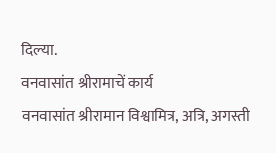दिल्या.
वनवासांत श्रीरामाचें कार्य
वनवासांत श्रीरामान विश्वामित्र, अत्रि, अगस्ती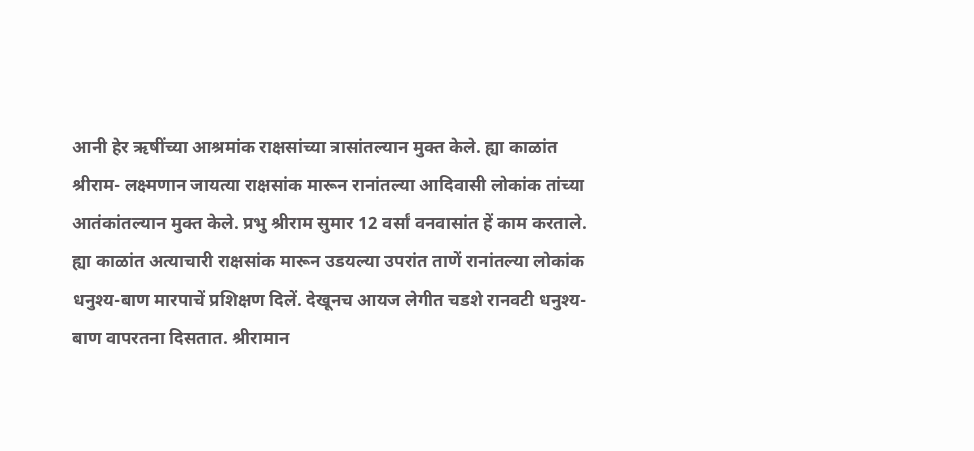आनी हेर ऋषींच्या आश्रमांक राक्षसांच्या त्रासांतल्यान मुक्त केले. ह्या काळांत श्रीराम- लक्ष्मणान जायत्या राक्षसांक मारून रानांतल्या आदिवासी लोकांक तांच्या आतंकांतल्यान मुक्त केले. प्रभु श्रीराम सुमार 12 वर्सां वनवासांत हें काम करताले. ह्या काळांत अत्याचारी राक्षसांक मारून उडयल्या उपरांत ताणें रानांतल्या लोकांक धनुश्य-बाण मारपाचें प्रशिक्षण दिलें. देखूनच आयज लेगीत चडशे रानवटी धनुश्य- बाण वापरतना दिसतात. श्रीरामान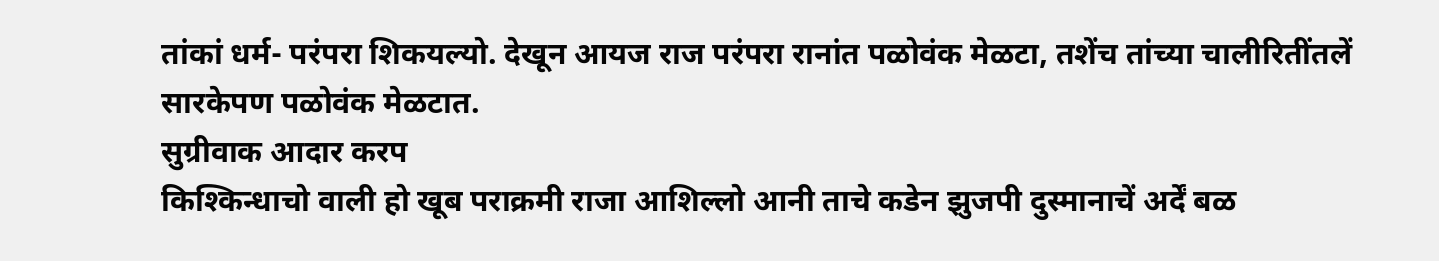तांकां धर्म- परंपरा शिकयल्यो. देखून आयज राज परंपरा रानांत पळोवंक मेळटा, तशेंच तांच्या चालीरितींतलें सारकेपण पळोवंक मेळटात.
सुग्रीवाक आदार करप
किश्किन्धाचो वाली हो खूब पराक्रमी राजा आशिल्लो आनी ताचे कडेन झुजपी दुस्मानाचें अर्दें बळ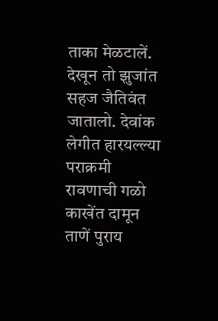ताका मेळटालें. देखून तो झुजांत सहज जैतिवंत जातालो. देवांक लेगीत हारयल्ल्या पराक्रमी रावणाची गळो काखेंत दामून ताणें पुराय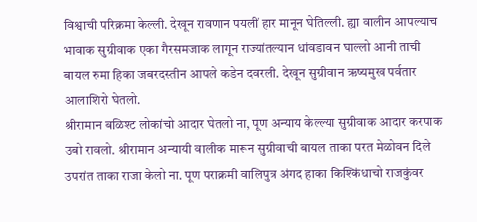विश्वाची परिक्रमा केल्ली. देखून रावणान पयलीं हार मानून घेतिल्ली. ह्या वालीन आपल्याच भावाक सुग्रीवाक एका गैरसमजाक लागून राज्यांतल्यान धांवडावन घाल्लो आनी ताची बायल रुमा हिका जबरदस्तीन आपले कडेन दवरली. देखून सुग्रीवान ऋष्यमुख पर्वतार आलाशिरो घेतलो.
श्रीरामान बळिश्ट लोकांचो आदार घेतलो ना, पूण अन्याय केल्ल्या सुग्रीवाक आदार करपाक उबो रावलो. श्रीरामान अन्यायी वालीक मारून सुग्रीवाची बायल ताका परत मेळोवन दिले उपरांत ताका राजा केलो ना. पूण पराक्रमी वालिपुत्र अंगद हाका किश्किंधाचो राजकुंवर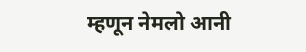म्हणून नेमलो आनी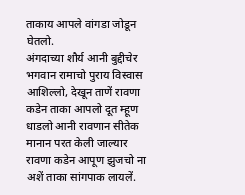ताकाय आपले वांगडा जोडून घेतलो.
अंगदाच्या शौर्य आनी बुद्दीचेर भगवान रामाचो पुराय विस्वास आशिल्लो, देखून ताणें रावणा कडेन ताका आपलो दूत म्हूण धाडलो आनी रावणान सीतेक मानान परत केली जाल्यार रावणा कडेन आपूण झुजचो ना अशें ताका सांगपाक लायलें.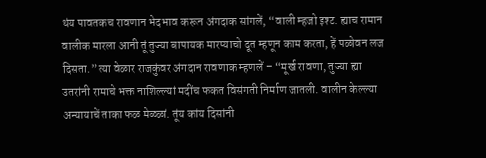थंय पावतकच रावणान भेदभाव करून अंगदाक सांगलें, “वाली म्हजो इश्ट. ह्याच रामान वालीक मारला आनी तूं तुज्या बापायक मारप्याचो दूत म्हणून काम करता, हें पळोवन लज दिसता.” त्या वेळार राजकुंवर अंगदान रावणाक म्हणलें – “मूर्ख रावणा, तुज्या ह्या उतरांनी रामाचे भक्त नाशिल्ल्यां मदींच फकत विसंगती निर्माण जातली. वालीन केल्ल्या अन्यायाचें ताका फळ मेळ्ळां. तूंय कांय दिसांनी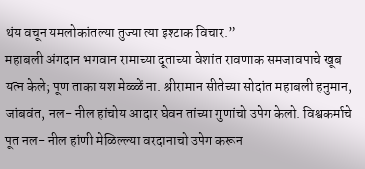थंय वचून यमलोकांतल्या तुज्या त्या इश्टाक विचार.”
महाबली अंगदान भगवान रामाच्या दूताच्या वेशांत रावणाक समजावपाचे खूब यत्न केले; पूण ताका यश मेळ्ळें ना. श्रीरामान सीतेच्या सोदांत महाबली हनुमान, जांबवंत, नल- नील हांचोय आदार घेवन तांच्या गुणांचो उपेग केलो. विश्वकर्माचे पूत नल- नील हांणी मेळिल्ल्या वरदानाचो उपेग करून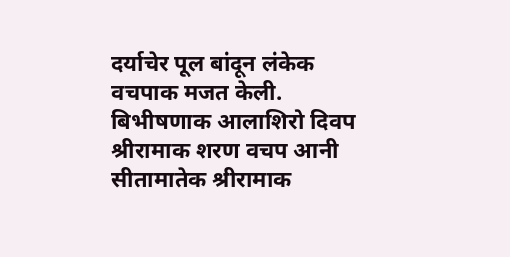दर्याचेर पूल बांदून लंकेक वचपाक मजत केली.
बिभीषणाक आलाशिरो दिवप
श्रीरामाक शरण वचप आनी सीतामातेक श्रीरामाक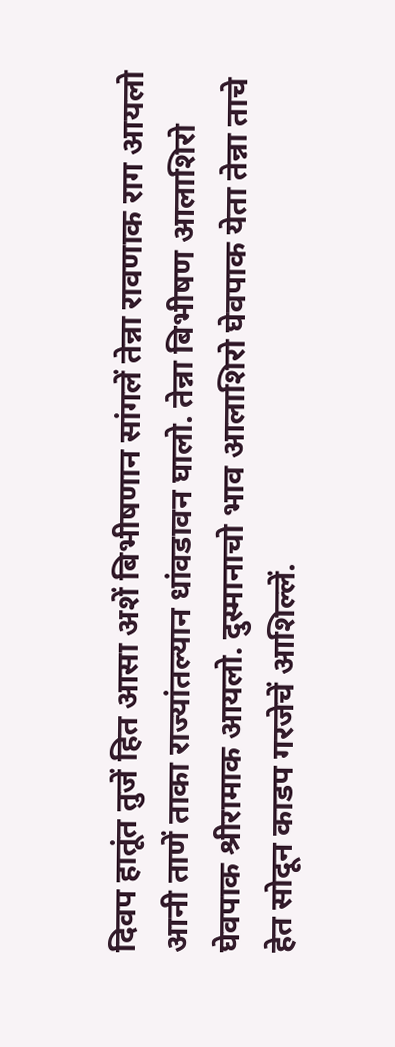दिवप हातूंत तुजें हित आसा अशें बिभीषणान सांगलें तेन्ना रावणाक राग आयलो आनी ताणें ताका राज्यांतल्यान धांवडावन घालो. तेन्ना बिभीषण आलाशिरो घेवपाक श्रीरामाक आयलो. दुस्मानाचो भाव आलाशिरो घेवपाक येता तेन्ना ताचे हेत सोदून काडप गरजेचें आशिल्लें.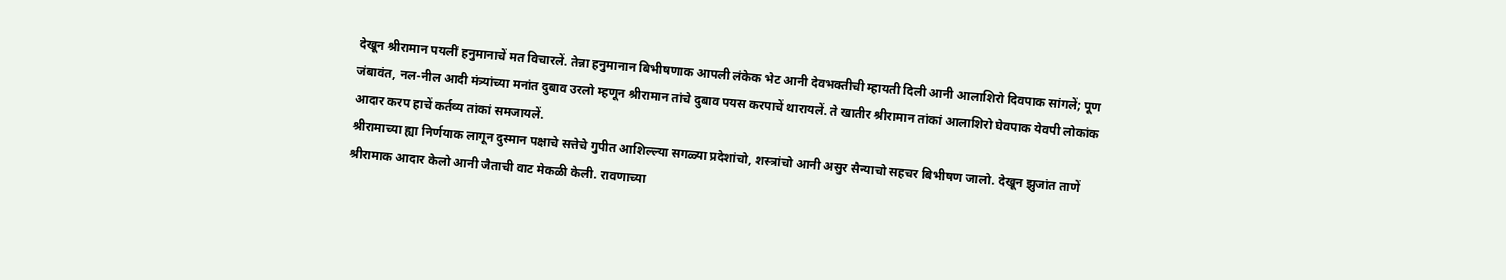देखून श्रीरामान पयलीं हनुमानाचें मत विचारलें. तेन्ना हनुमानान बिभीषणाक आपली लंकेक भेट आनी देवभक्तीची म्हायती दिली आनी आलाशिरो दिवपाक सांगलें; पूण जंबावंत, नल-नील आदी मंत्र्यांच्या मनांत दुबाव उरलो म्हणून श्रीरामान तांचे दुबाव पयस करपाचें थारायलें. ते खातीर श्रीरामान तांकां आलाशिरो घेवपाक येवपी लोकांक आदार करप हाचें कर्तव्य तांकां समजायलें.
श्रीरामाच्या ह्या निर्णयाक लागून दुस्मान पक्षाचे सत्तेचे गुपीत आशिल्ल्या सगळ्या प्रदेशांचो, शस्त्रांचो आनी असुर सैन्याचो सहचर बिभीषण जालो. देखून झुजांत ताणें श्रीरामाक आदार केलो आनी जैताची वाट मेकळी केली. रावणाच्या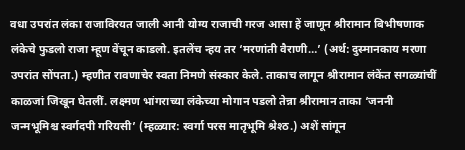वधा उपरांत लंका राजाविरयत जाली आनी योग्य राजाची गरज आसा हें जाणून श्रीरामान बिभीषणाक लंकेचे फुडलो राजा म्हूण वेंचून काडलो. इतलेंच न्हय तर ‘मरणांती वैराणी…’ (अर्थ: दुस्मानकाय मरणा उपरांत सोंपता.) म्हणीत रावणाचेर स्वता निमणे संस्कार केले. ताकाच लागून श्रीरामान लंकेंत सगळ्यांचीं काळजां जिखून घेतलीं. लक्ष्मण भांगराच्या लंकेच्या मोगान पडलो तेन्ना श्रीरामान ताका ‘जननी जन्मभूमिश्च स्वर्गदपी गरियसी’ (म्हळ्यार: स्वर्गा परस मातृभूमि श्रेश्ठ.) अशें सांगून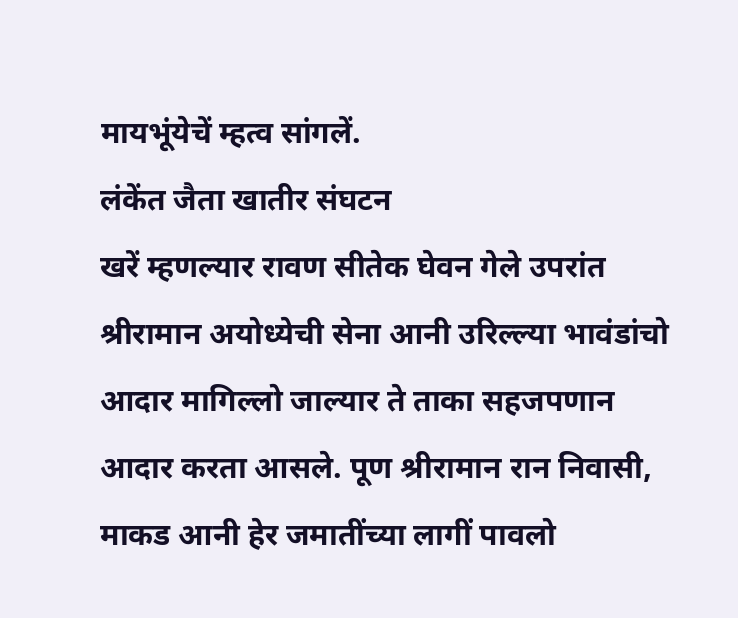मायभूंयेचें म्हत्व सांगलें.
लंकेंत जैता खातीर संघटन
खरें म्हणल्यार रावण सीतेक घेवन गेले उपरांत श्रीरामान अयोध्येची सेना आनी उरिल्ल्या भावंडांचो आदार मागिल्लो जाल्यार ते ताका सहजपणान आदार करता आसले. पूण श्रीरामान रान निवासी, माकड आनी हेर जमातींच्या लागीं पावलो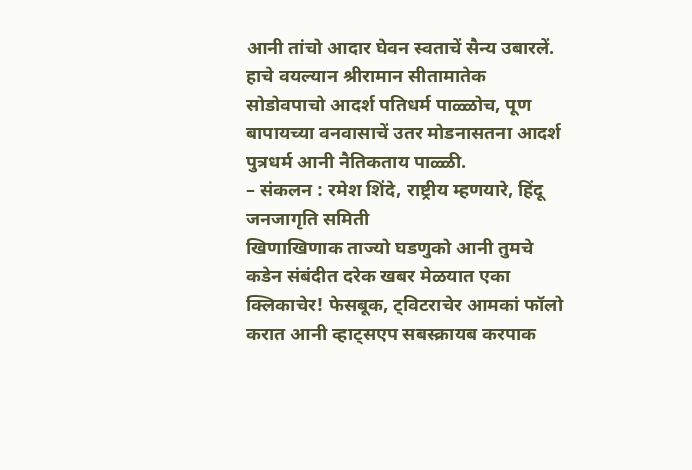आनी तांचो आदार घेवन स्वताचें सैन्य उबारलें. हाचे वयल्यान श्रीरामान सीतामातेक सोडोवपाचो आदर्श पतिधर्म पाळ्ळोच, पूण बापायच्या वनवासाचें उतर मोडनासतना आदर्श पुत्रधर्म आनी नैतिकताय पाळ्ळी.
– संकलन : रमेश शिंदे, राष्ट्रीय म्हणयारे, हिंदू जनजागृति समिती
खिणाखिणाक ताज्यो घडणुको आनी तुमचे कडेन संबंदीत दरेक खबर मेळयात एका क्लिकाचेर! फेसबूक, ट्विटराचेर आमकां फॉलो करात आनी व्हाट्सएप सबस्क्रायब करपाक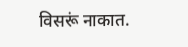विसरूं नाकात.